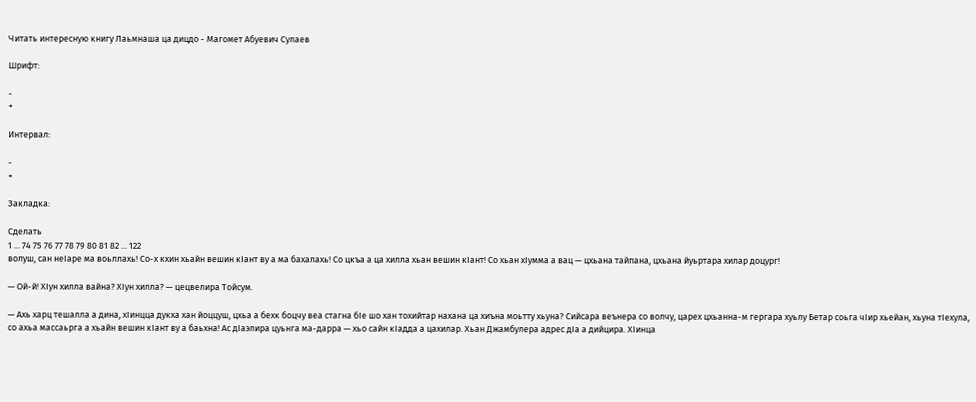Читать интересную книгу Лаьмнаша ца дицдо - Магомет Абуевич Сулаев

Шрифт:

-
+

Интервал:

-
+

Закладка:

Сделать
1 ... 74 75 76 77 78 79 80 81 82 ... 122
волуш, сан неIаре ма воьллахь! Со-х кхин хьайн вешин кIант ву а ма бахалахь! Со цкъа а ца хилла хьан вешин кIант! Со хьан хIумма а вац — цхьана тайпана, цхьана йуьртара хилар доцург!

— Ой-й! ХIун хилла вайна? ХIун хилла? — цецвелира Тойсум.

— Ахь харц тешалла а дина, хIинцца дукха хан йоццуш, цхьа а бехк боцчу веа стагна бIе шо хан тохийтар нахана ца хиъна моьтту хьуна? Сийсара веънера со волчу, царех цхьанна-м гергара хуьлу Бетар соьга чIир хьейан, хьуна тIехула, со ахьа массаьрга а хьайн вешин кIант ву а баьхна! Ас дIаэлира цуьнга ма-дарра — хьо сайн кIадда а цахилар. Хьан Джамбулера адрес дIа а дийцира. ХIинца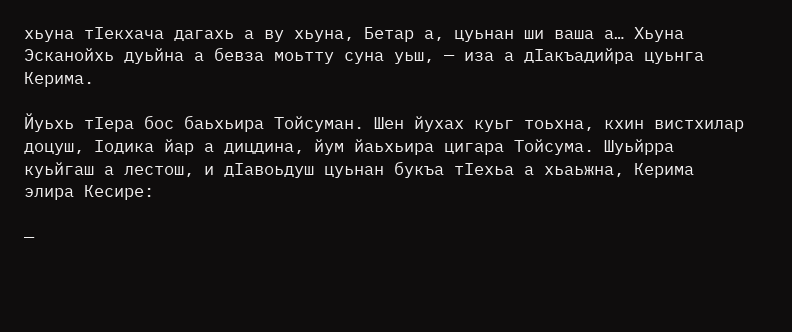хьуна тIекхача дагахь а ву хьуна, Бетар а, цуьнан ши ваша а… Хьуна Эсканойхь дуьйна а бевза моьтту суна уьш, — иза а дIакъадийра цуьнга Керима.

Йуьхь тIера бос баьхьира Тойсуман. Шен йухах куьг тоьхна, кхин вистхилар доцуш, Iодика йар а дицдина, йум йаьхьира цигара Тойсума. Шуьйрра куьйгаш а лестош, и дIавоьдуш цуьнан букъа тIехьа а хьаьжна, Керима элира Кесире:

—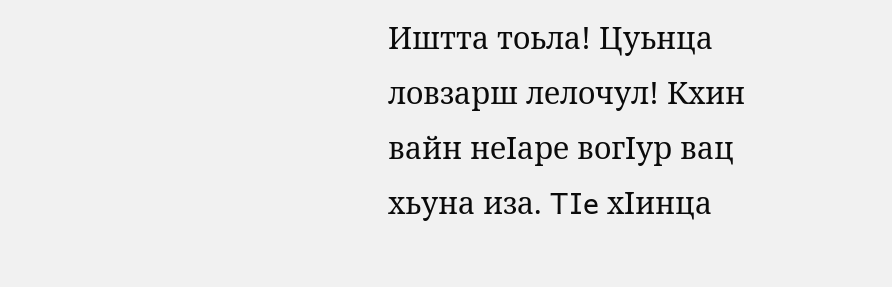Иштта тоьла! Цуьнца ловзарш лелочул! Кхин вайн неIаре вогIур вац хьуна иза. TIe хIинца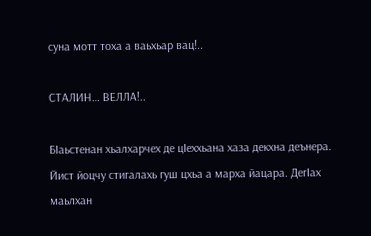суна мотт тоха а ваьхьар вац!..

СТАЛИН… ВЕЛЛА!..

БIаьстенан хьалхарчех де цIеххьана хаза декхна деънера. Йист йоцчу стигалахь гуш цхьа а марха йацара. ДегIах маьлхан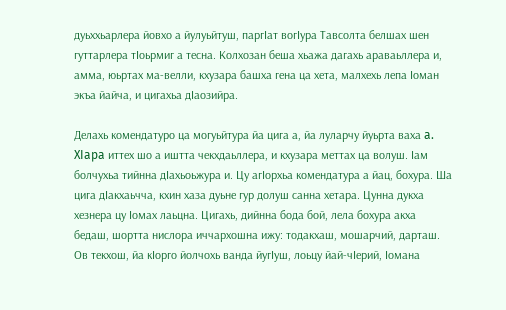дуьххьарлера йовхо а йулуьйтуш, паргIат вогIура Тавсолта белшах шен гуттарлера тIоьрмиг а тесна. Колхозан беша хьажа дагахь араваьллера и, амма, юьртах ма-велли, кхузара башха гена ца хета, малхехь лепа Iоман экъа йайча, и цигахьа дIаозийра.

Делахь комендатуро ца могуьйтура йа цига а, йа луларчу йуьрта ваха a. XIapa иттех шо а иштта чекхдаьллера, и кхузара меттах ца волуш. Iам болчухьа тийнна дIахьоьжура и. Цу агIорхьа комендатура а йац, бохура. Ша цига дIакхаьчча, кхин хаза дуьне гур долуш санна хетара. Цунна дукха хезнера цу Iомах лаьцна. Цигахь, дийнна бода бой, лела бохура акха бедаш, шортта нислора иччархошна ижу: тодакхаш, мошарчий, дарташ. Ов текхош, йа кIорго йолчохь ванда йугIуш, лоьцу йай-чIерий, Iомана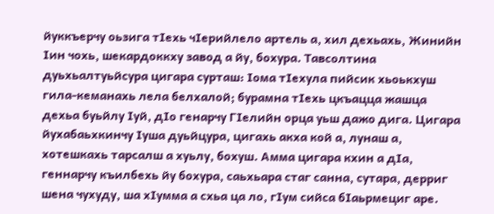йуккъерчу оьзига тIехь чIерийлело артель а, хил дехьахь, Жинийн Iин чохь, шекардоккху завод а йу, бохура. Тавсолтина дуьхьалтуьйсура цигара сурташ: Iома тIехула пийсик хьоькхуш гила-кеманахь лела белхалой; бурамна тIехь цкъацца жашца дехьа буьйлу Iуй, дIо генарчу ГIелийн орца уьш дажо дига. Цигара йухабаьхкинчу Iуша дуьйцура, цигахь акха кой а, лунаш а, хотешкахь тарсалш а хуьлу, бохуш. Амма цигара кхин а дIа, геннарчу къилбехь йу бохура, саьхьара стаг санна, сутара, дерриг шена чухуду, ша хIумма а схьа ца ло, гIум сийса бIаьрмециг аре.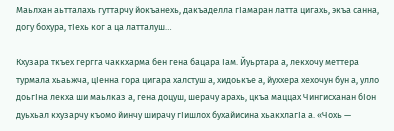Маьлхан аьтталахь гуттарчу йокъанехь, дакъаделла гIамаран латта цигахь, экъа санна, догу бохура, тIехь ког а ца латталуш…

Кхузара ткъех гергга чаккхарма бен гена бацара Iам. Йуьртара а, лекхочу меттера турмала хьаьжча, цIенна гора цигара халстуш а, хидоькъе а, йуххера хехочун бун а, улло доьгIна лекха ши маьлказ а, гена доцуш, шерачу арахь, цкъа маццах Чингисханан бIон дуьхьал кхузарчу къомо йинчу ширачу гIишлох бухайисина хьакхлагIа а. «Чохь —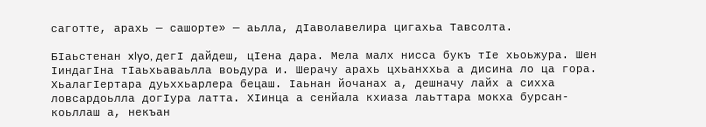саготте, арахь — сашорте» — аьлла, дIаволавелира цигахьа Тавсолта.

БIаьстенан xIyo, дегI дайдеш, цIена дара. Мела малх нисса букъ тIе хьоьжура. Шен IиндагIна тIаьхьаваьлла воьдура и. Шерачу арахь цхьанххьа а дисина ло ца гора. ХьалагIертара дуьххьарлера бецаш. Iаьнан йочанах а, дешначу лайх а сихха ловсардоьлла догIура латта. ХIинца а сенйала кхиаза лаьттара мокха бурсан-коьллаш а, некъан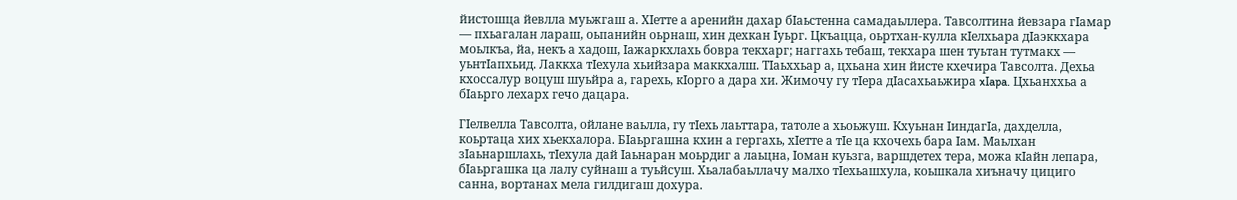йистошца йевлла муьжгаш а. ХIетте а аренийн дахар бIаьстенна самадаьллера. Тавсолтина йевзара гIамар — пхьагалан лараш, оьпанийн оьрнаш, хин дехкан Iуьрг. Цкъацца, оьртхан-кулла кIелхьара дIаэккхара моьлкъа, йа, некъ а хадош, Iажаркхлахь бовра текхарг; наггахь тебаш, текхара шен туьтан тутмакх — уьнтIапхьид. Лаккха тIехула хьийзара маккхалш. ТIаьххьар а, цхьана хин йисте кхечира Тавсолта. Дехьа кхоссалур воцуш шуьйра а, гарехь, кIорго а дара хи. Жимочу гу тIера дIасахьаьжира xIapa. Цхьанххьа а бIаьрго лехарх гечо дацара.

ГIелвелла Тавсолта, ойлане ваьлла, гу тIехь лаьттара, татоле а хьоьжуш. Кхуьнан IиндагIа, дахделла, коьртаца хих хьекхалора. БIаьргашна кхин а гергахь, хIетте а тIе ца кхочехь бара Iам. Маьлхан зIаьнаршлахь, тIехула дай Iаьнаран моьрдиг а лаьцна, Iоман куьзга, варшдетех тера, можа кIайн лепара, бIаьргашка ца лалу суйнаш а туьйсуш. Хьалабаьллачу малхо тIехьашхула, коьшкала хиъначу цициго санна, вортанах мела гилдигаш дохура.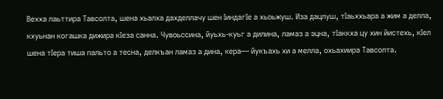Вехха лаьттира Тавсолта, шена хьалха дахделлачу шен IиндагIе а хьоьжуш. Иза дацлуш, тIаьххьара а жим а делла, кхуьнан когашка дижира кIеза санна. Чувоьссина, йуьхь-куьг а дилина, ламаз а эцна, тIаккха цу хин йистехь, кIел шена тIера тиша пальто а тесна, делкъан ламаз а дина, кера— йукъахь хи а мелла, охьахиира Тавсолта.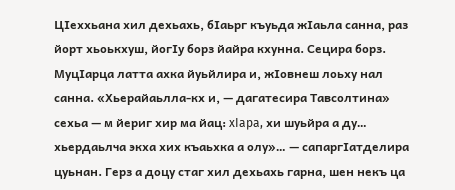ЦIеххьана хил дехьахь, бIаьрг къуьда жIаьла санна, раз йорт хьоькхуш, йoгIy борз йайра кхунна. Сецира борз. МуцIарца латта ахка йуьйлира и, жIовнеш лоьху нал санна. «Хьерайаьлла-кх и, — дагатесира Тавсолтина» сехьа — м йериг хир ма йац: xIapa, хи шуьйра а ду… хьердаьлча экха хих къаьхка а олу»… — сапаргIатделира цуьнан. Герз а доцу стаг хил дехьахь гарна, шен некъ ца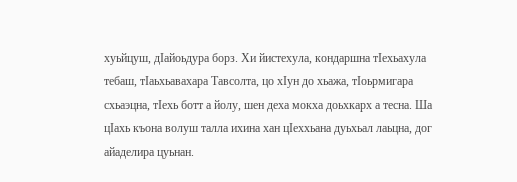хуьйцуш, дIайоьдура борз. Хи йистехула, кондаршна тIехьахула тебаш, тIаьхьавахара Тавсолта, цо хIун до хьажа, тIоьрмигара схьаэцна, тIехь ботт а йолу, шен деха мокха доьхкарх а тесна. Ша цIахь къона волуш талла ихина хан цIеххьана дуьхьал лаьцна, дог айаделира цуьнан.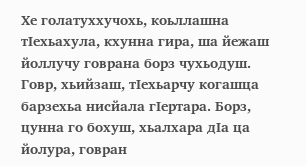Хе голатуххучохь, коьллашна тIехьахула, кхунна гира, ша йежаш йоллучу говрана борз чухьодуш. Говр, хьийзаш, тIехьарчу когашца барзехьа нисйала гIертара. Борз, цунна го бохуш, хьалхара дIа ца йолура, говран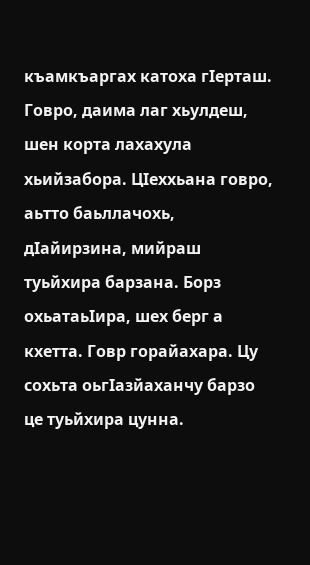къамкъаргах катоха гIерташ. Говро, даима лаг хьулдеш, шен корта лахахула хьийзабора. ЦIеххьана говро, аьтто баьллачохь, дIайирзина, мийраш туьйхира барзана. Борз охьатаьIира, шех берг а кхетта. Говр горайахара. Цу сохьта оьгIазйаханчу барзо це туьйхира цунна.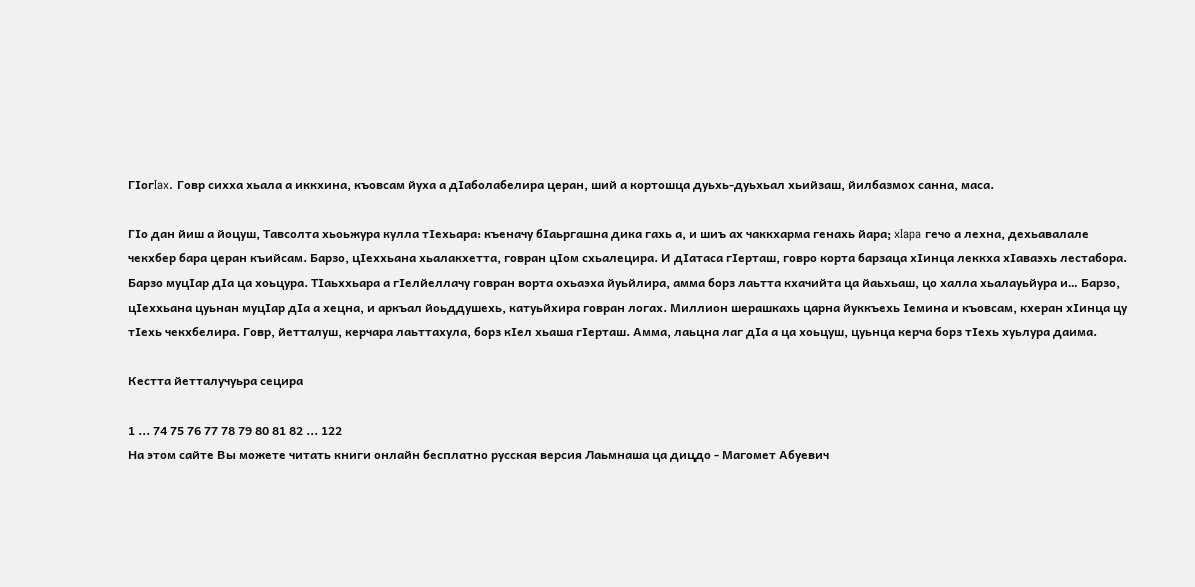ГIoгIax. Говр сихха хьала а иккхина, къовсам йуха а дIаболабелира церан, ший а кортошца дуьхь-дуьхьал хьийзаш, йилбазмох санна, маса.

ГIо дан йиш а йоцуш, Тавсолта хьоьжура кулла тIехьара: къеначу бIаьргашна дика гахь а, и шиъ ах чаккхарма генахь йара; xIapa гечо а лехна, дехьавалале чекхбер бара церан къийсам. Барзо, цIеххьана хьалакхетта, говран цIом схьалецира. И дIатаса гIерташ, говро корта барзаца хIинца леккха хIаваэхь лестабора. Барзо муцIар дIа ца хоьцура. ТIаьххьара а гIелйеллачу говран ворта охьаэха йуьйлира, амма борз лаьтта кхачийта ца йаьхьаш, цо халла хьалауьйура и… Барзо, цIеххьана цуьнан муцIар дIа а хецна, и аркъал йоьддушехь, катуьйхира говран логах. Миллион шерашкахь царна йуккъехь Iемина и къовсам, кхеран хIинца цу тIехь чекхбелира. Говр, йетталуш, керчара лаьттахула, борз кIел хьаша гIерташ. Амма, лаьцна лаг дIа а ца хоьцуш, цуьнца керча борз тIехь хуьлура даима.

Кестта йетталучуьра сецира

1 ... 74 75 76 77 78 79 80 81 82 ... 122
На этом сайте Вы можете читать книги онлайн бесплатно русская версия Лаьмнаша ца дицдо - Магомет Абуевич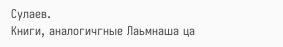Сулаев.
Книги, аналогичгные Лаьмнаша ца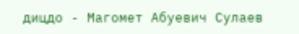дицдо - Магомет Абуевич Сулаев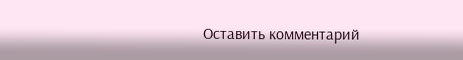Оставить комментарий